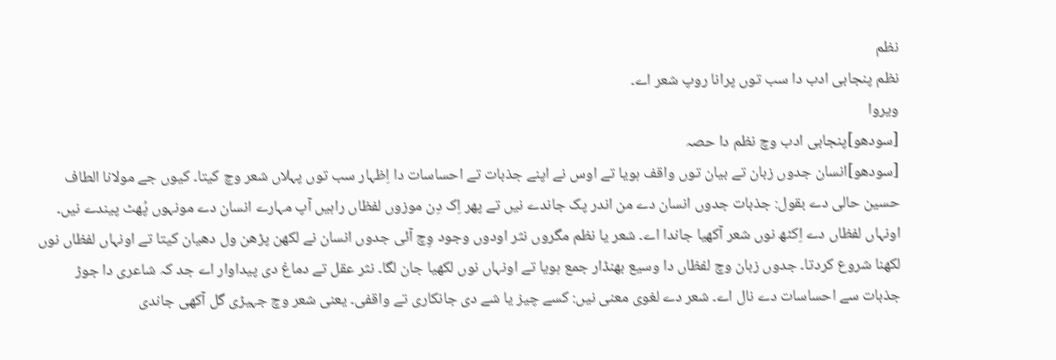نظم
نظم پنجابی ادب دا سب توں پرانا روپ شعر اے۔
ویروا
[سودھو]پنجابی ادب وچ نظم دا حصہ
[سودھو]انسان جدوں زبان تے بیان توں واقف ہویا تے اوس نے اپنے جذبات تے احساسات دا اِظہار سب توں پہلاں شعر وچ کیتا۔ کیوں جے مولانا الطاف حسین حالی دے بقول: جذبات جدوں انسان دے من اندر پک جاندے نیں تے پھر اِک دِن موزوں لفظاں راہیں آپ مہارے انسان دے مونہوں پُھٹ پیندے نیں۔ اونہاں لفظاں دے اِکٹھ نوں شعر آکھیا جاندا اے۔ شعر یا نظم مگروں نثر اودوں وجود وِچ آئی جدوں انسان نے لکھن پڑھن ول دھیان کیتا تے اونہاں لفظاں نوں لکھنا شروع کردتا۔ جدوں زبان وچ لفظاں دا وسیع بھنڈار جمع ہویا تے اونہاں نوں لکھیا جان لگا۔ نثر عقل تے دماغ دی پیداوار اے جد کہ شاعری دا جوڑ جذبات سے احساسات دے نال اے۔ شعر دے لغوی معنی نیں: کسے چیز یا شے دی جانکاری تے واقفی۔ یعنی شعر وچ جہیڑی گل آکھی جاندی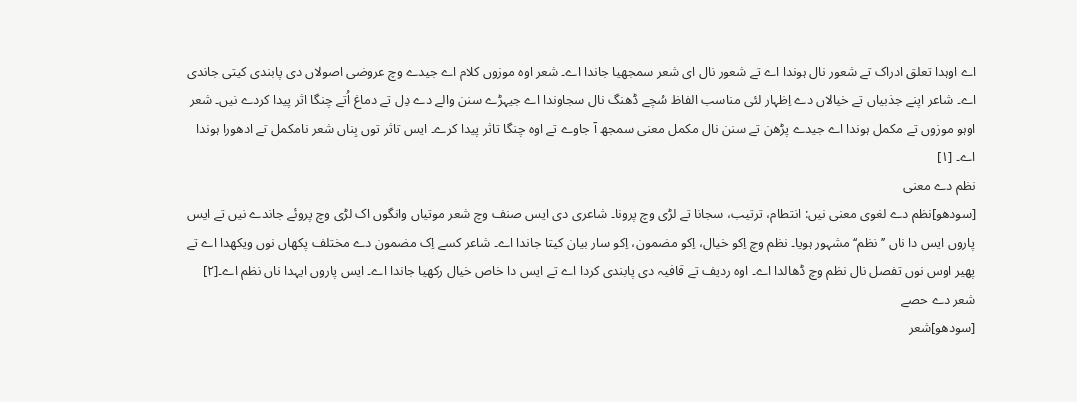اے اوہدا تعلق ادراک تے شعور نال ہوندا اے تے شعور نال ای شعر سمجھیا جاندا اے۔ شعر اوہ موزوں کلام اے جیدے وچ عروضی اصولاں دی پابندی کیتی جاندی اے۔ شاعر اپنے جذبیاں تے خیالاں دے اِظہار لئی مناسب الفاظ سُچے ڈھنگ نال سجاوندا اے جیہڑے سنن والے دے دِل تے دماغ اُتے چنگا اثر پیدا کردے نیں۔ شعر اوہو موزوں تے مکمل ہوندا اے جیدے پڑھن تے سنن نال مکمل معنی سمجھ آ جاوے تے اوہ چنگا تاثر پیدا کرے۔ ایس تاثر توں بِناں شعر نامکمل تے ادھورا ہوندا اے۔ [۱]
نظم دے معنی
[سودھو]نظم دے لغوی معنی نیں: انتطام، ترتیب، سجانا تے لڑی وچ پرونا۔ شاعری دی ایس صنف وچ شعر موتیاں وانگوں اک لڑی وچ پروئے جاندے نیں تے ایس پاروں ایس دا ناں ’’نظم‘‘ مشہور ہویا۔ نظم وچ اِکو خیال، اِکو مضمون، اِکو سار بیان کیتا جاندا اے۔ شاعر کسے اِک مضمون دے مختلف پکھاں نوں ویکھدا اے تے پھیر اوس نوں تفصل نال نظم وچ ڈھالدا اے۔ اوہ ردیف تے قافیہ دی پابندی کردا اے تے ایس دا خاص خیال رکھیا جاندا اے۔ ایس پاروں ایہدا ناں نظم اے۔[۲]
شعر دے حصے
[سودھو]شعر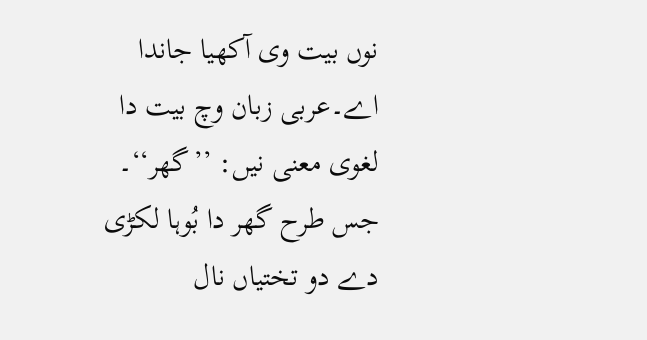نوں بیت وی آکھیا جاندا اے۔عربی زبان وچ بیت دا لغوی معنی نیں: ’’گھر‘‘۔ جس طرح گھر دا بُوہا لکڑی دے دو تختیاں نال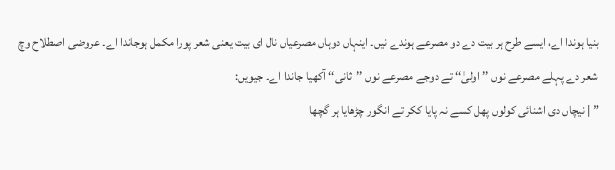بنیا ہوندا اے، ایسے طرح ہر بیت دے دو مصرعے ہوندے نیں۔ اینہاں دوہاں مصرعیاں نال ای بیت یعنی شعر پورا مکمل ہوجاندا اے۔ عروضی اصطلاح وچ شعر دے پہلے مصرعے نوں ’’ اولیٰ‘‘ تے دوجے مصرعے نوں ’’ثانی‘‘ آکھیا جاندا اے۔ جیویں:
” | نیچاں دی اشنائی کولوں پھل کسے نہ پایا ککر تے انگور چڑھایا ہر گچھا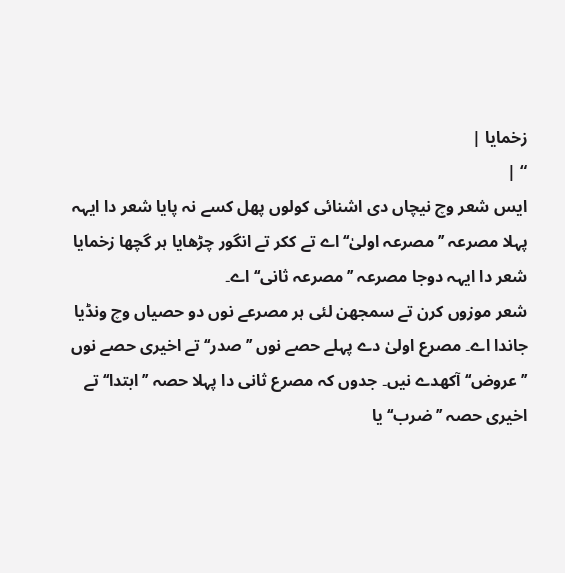زخمایا |
“ |
ایس شعر وچ نیچاں دی اشنائی کولوں پھل کسے نہ پایا شعر دا ایہہ پہلا مصرعہ ’’مصرعہ اولیٰ‘‘ اے تے ککر تے انگور چڑھایا ہر گچھا زخمایا شعر دا ایہہ دوجا مصرعہ ’’مصرعہ ثانی‘‘ اے۔
شعر موزوں کرن تے سمجھن لئی ہر مصرعے نوں دو حصیاں وچ ونڈیا جاندا اے۔ مصرع اولیٰ دے پہلے حصے نوں ’’ صدر‘‘ تے اخیری حصے نوں ’’عروض‘‘ آکھدے نیں۔ جدوں کہ مصرع ثانی دا پہلا حصہ ’’ابتدا‘‘ تے اخیری حصہ ’’ضرب‘‘ یا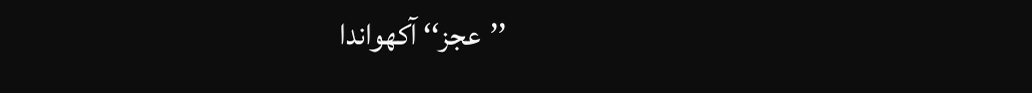’’عجز‘‘ آکھواندا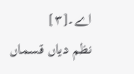اے۔[۳]
نظم دیاں قسماں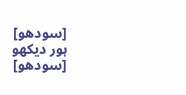[سودھو]
ہور دیکھو
[سودھو]